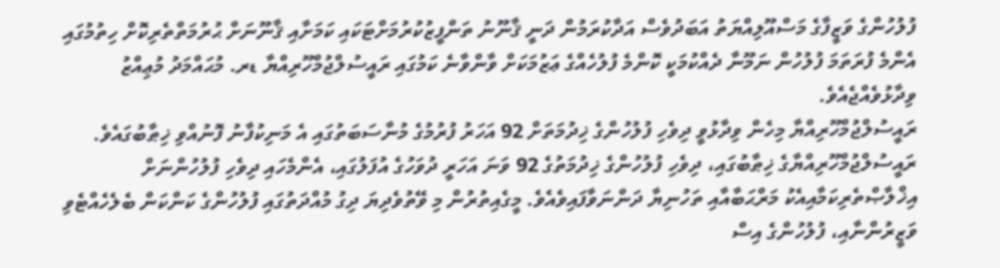ފުލުހުންގެ ވަޒީފާގެ މަސްއޫލިއްޔަތު އަބަދުވެސް އަދާކުރަމުން ދަނީ ޤާނޫނު ތަންފީޒުކުރުމަށްޓަކައި ކަމަށާއި ޤާނޫނަށް ޙުރުމަތްތެރިކޮށް ހިތުމުގައި އެންމެ ފުރަތަމަ ފުލުހުން ނަމޫނާ ދެއްކުމަކީ ކޮންމެ ފުލުހެއްގެ ޢަޒުމަކަށް ވާންވާނެ ކަމުގައި ރައީސުލްޖުމްހޫރިއްޔާ ޑރ. މުޙައްމަދު މުޢިއްޒު ވިދާޅުވެއްޖެއެވެ.
ރައީސުލްޖުމްހޫރިއްޔާ މިހެން ވިދާޅުވީ ދިވެހި ފުލުހުންގެ ޚިދުމަތަށް 92 އަހަރު ފުރުމުގެ މުނާސަބަތުގައި އެ މަނިކުފާނު ފޮނުއްވި ޚިޠާބުގައެވެ.
ރައީސުލްޖުމްހޫރިއްޔާގެ ޚިޠާބުގައި، ދިވެހި ފުލުހުންގެ ޚިދުމަތުގެ 92 ވަނަ އަހަރީ ދުވަހުގެ އުފަލުގައި، އެންމެހައި ދިވެހި ފުލުހުންނަށް އިޚްލާޞްތެރިކަމާއިއެކު މަރްޙަބާއާއި ތަހުނިޔާ ދަންނަވާފައިވެއެވެ. މީގެއިތުރުން މި ވޭތުވެދިޔަ ދިގު މުއްދަތުގައި ފުލުހުންގެ ކަންކަން ބެލެހެއްޓެވި ވަޒީރުންނާއި، ފުލުހުންގެ އިސް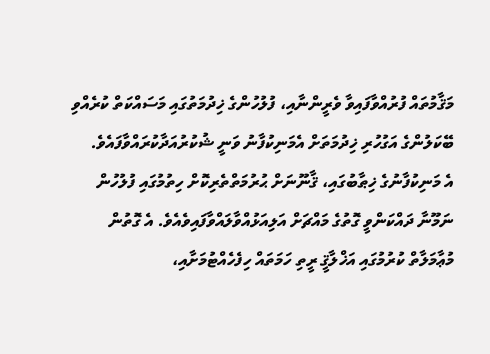މަޤާމުތައް ފުރުއްވާފައިވާ ވެރީންނާއި، ފުލުހުންގެ ޚިދުމަތުގައި މަސައްކަތް ކުރެއްވި ބޭކަލުންގެ އަގުހުރި ޚިދުމަތަށް އެމަނިކުފާނު ވަނީ ޝުކުރުއަދާކުރައްވާފައެވެ.
އެ މަނިކުފާނުގެ ޚިޠާބުގައި، ޤާނޫނަށް ޙުރުމަތްތެރިކޮށް ހިތުމުގައި ފުލުހުން ނަމޫނާ ދައްކަންވީ ގޮތުގެ މައްޗަށް އަލިއަޅުއްވާލައްވާފައިވެއެވެ. އެ ގޮތުން މުޢާމަލާތް ކުރުމުގައި އަޚްލާޤީ ރީތި ހަމަތައް ހިފެހެއްޓުމަށާއި،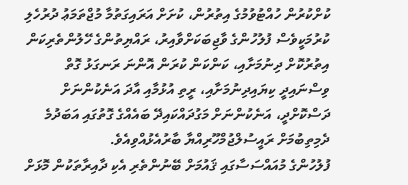ކުށްކުރުން ހުއްޓުވުމުގެ އިތުރުން، ކުށަށް އަރައިގަތުމާ މުޖްތަމަޢު ދުރުހެލި ކުރުމަކީވެސް ފުލުހުންގެ ވާޖިބަކަށްވާއިރު، ރައްޔިތުންގެ ހޭލުންތެރިކަން އިތުރުކޮށް ދިނުމަށާއި، ކަންކަން ކުރަން އޮންނަ ރަނގަޅު ގޮތް ވިސްނައިދީ ކިޔައިދިނުމަށާއި، ރީތި އުޅުމާއި އާދަ އަނެކުންނަށް ދަސްކޮށްދީ، އަނެކުންނަށް މަގުދައްކައިދޭ ބައެއްގެ ގޮތުގައި އަބަދުމެ ދެމިތިބުމަށް ރައީސުލްޖުމްހޫރިއްޔާ ބާރުއެޅުއްވިއެވެ.
ފުލުހުންގެ މުއައްސަސާގައި ޤައުމަށް ބޭނުންތެރި އެކި ދާއިރާތަކުން މޮޅަށް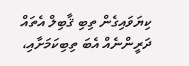ކިޔަވައިގެން ތިބި ޤާބިލް އެތައް ދަރީންނެއް އެބަ ތިބިކަމަށާއި،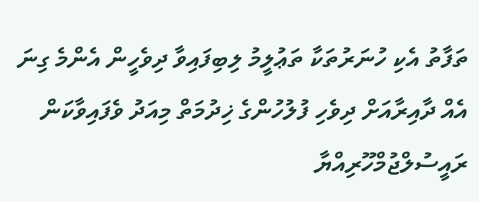ތަފާތު އެކި ހުނަރުތަކާ ތަޢުލީމު ލިބިފައިވާ ދިވެހީން އެންމެ ގިނަ އެއް ދާއިރާއަށް ދިވެހި ފުލުހުންގެ ޚިދުމަތް މިއަދު ވެފައިވާކަން ރައީސުލްޖުމްހޫރިއްޔާ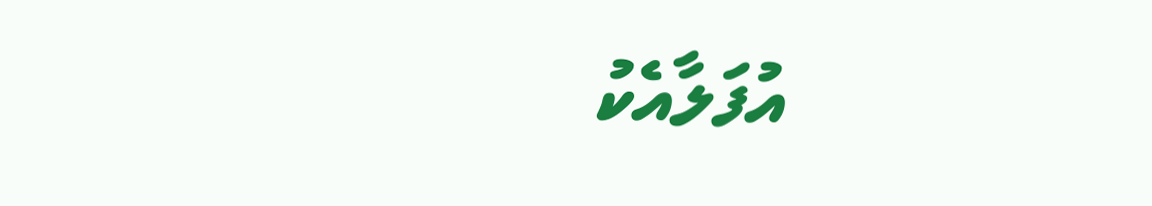އުފަލާއެކު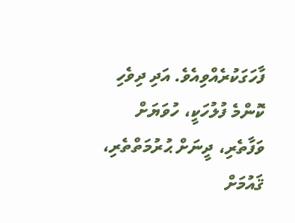ފާހަގަކުރެއްވިއެވެ. އަދި ދިވެހި ކޮންމެ ފުލުހަކީ، ހުވަޔަށް ވަފާތެރި، ދީނަށް ޙުރުމަތްތެރި، ޤައުމަށް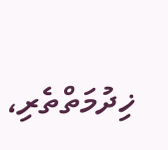ޚިދުމަތްތެރި،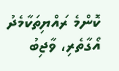ކޮންމެ ރައްޔިތަކާމެދު އޯގާތެރި، ވާޖިބު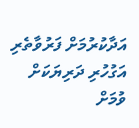އަދާކުރުމަށް ފަރުވާތެރި އަގުހުރި ދަރިޔަކަށް ވުމަށް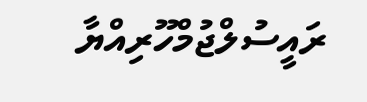ރައީސުލްޖުމްހޫރިއްޔާ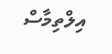އިލްތިމާސް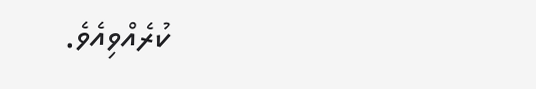ކުރެއްވިއެވެ.